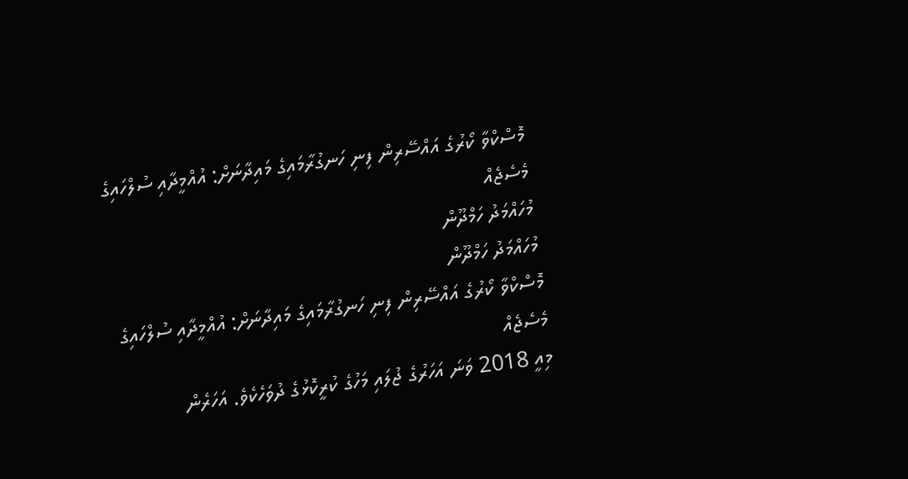މޮސްކްވާ ކޯރުގެ އައްސޭރިން ފިނި ހަނގުރާމައިގެ މައިދާނަށް: އުއްމީދާއި ސުލްހައިގެ މެސެޖެއް
މުހައްމަދު ހަމްދޫން
މުހައްމަދު ހަމްދޫން
މޮސްކްވާ ކޯރުގެ އައްސޭރިން ފިނި ހަނގުރާމައިގެ މައިދާނަށް: އުއްމީދާއި ސުލްހައިގެ މެސެޖެއް
މިއީ 2018 ވަނަ އަހަރުގެ ޖުލައި މަހުގެ ކުރީކޮޅުގެ ދުވަހެކެވެ. އަހަރެން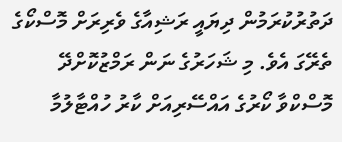ދަތުރުކުރަމުން ދިޔައީ ރަޝިއާގެ ވެރިރަށް މޮސްކޯގެ ތެރޭގަ އެވެ. މި ޝަހަރުގެ ނަން ރަމްޒުކޮށްދޭ މޮސްކްވާ ކޯރުގެ އައްސޭރިއަށް ކާރު ހުއްޓާލުމާ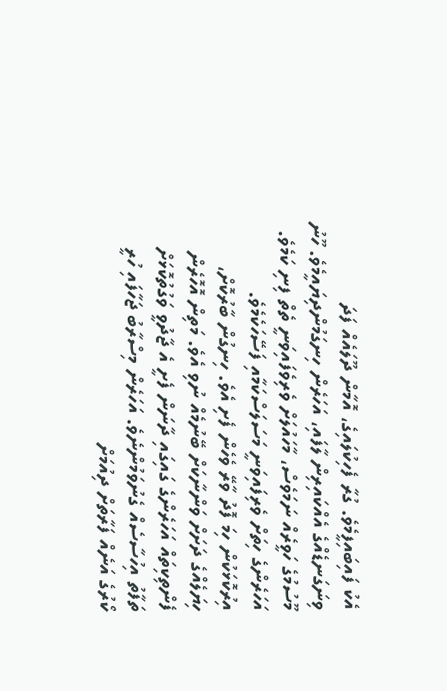އެކު ފައިބައިފީމެވެ. ގުރާ ފެހިކުލައިގެ، އޮމާން ދޫލައެއް ފަދަ ވިނަގަނޑެއްގެ އެއްކައިރިން ލާފައި، އަހަރެން ހިނގަމުންދިޔައީމެވެ. ހޫނު މޫސުމުގެ ހަވީރެއް ނަމަވެސް، މާހައުލަށް ވެރިވެފައިވަނީ ތެތް ފިނި ކަމެވެ. އަހަރެންގެ ހިތަށް ވެރިފައިވަނީ މަސަލަސްކަމާއި ފަސޭހަކެމެވެ. އިރުކޮޅަކުން ހިމަ ފޮދު ވާރޭ ވެހެން ފެށި އެވެ. ހިނގުން ބާރުކޮށް، ހިޔަލެއްގެ ދަށަށް ވަންނާކަށް ބޭނުމެއް ނުވި އެވެ. މަތިން އޮހޮރެން ފެންތިކިތައް އަހަރެންގެ ގައިގައި ދާނަން ފެށީ އެ ޖާދުވީ ވަގުތުކޮޅަށް ތަފާތު އިހުސާސެއް ގެނުވަމުންނެވެ. އަހަރެން މިސްރާބު ޖަހާފައި ހުރީ ކޯރުގެ އަނެއް ފަރާތަށް ދިއުމަށް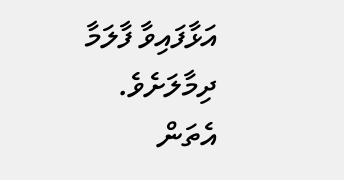އަޅާފައިވާ ފާލަމާ ދިމާލަށެވެ. އެތަން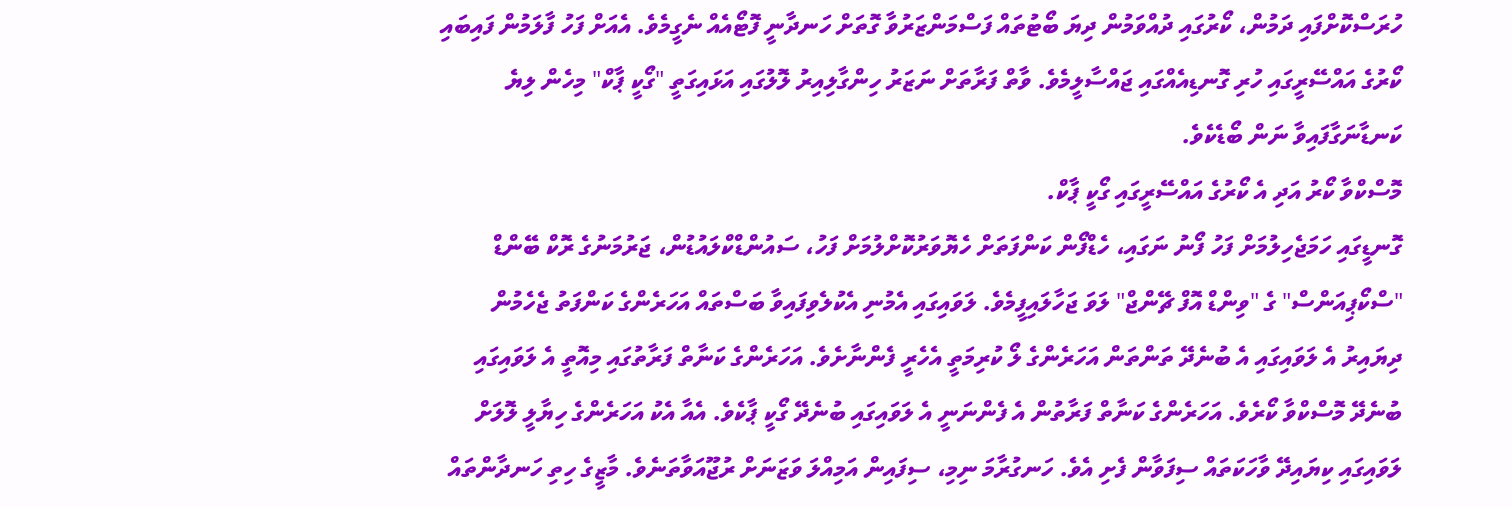ހުރަސްކޮށްފައި ދަމުން، ކޯރުގައި ދުއްވަމުން ދިޔަ ބޯޓުތައް ފަސްމަންޒަރުވާ ގޮތަށް ހަނދާނީ ފޮޓޯއެއް ނެގީމެވެ. އެއަށް ފަހު ފާލަމުން ފައިބައި ކޯރުގެ އައްސޭރީގައި ހުރި ގޮނޑިއެއްގައި ޖައްސާލީމެވެ. ވާތް ފަރާތަށް ނަޒަރު ހިންގާލިއިރު ލޮލުގައި އަޅައިގަތީ "ގޯކީ ޕާކް" މިހެން ލިޔެ ކަނޑާނަގާފައިވާ ނަން ބޯޑެކެވެ.
މޮސްކްވާ ކޯރު އަދި އެ ކޯރުގެ އައްސޭރީގައި ގޯކީ ޕާކް.
ގޮނޑީގައި ހަމަޖެހިލުމަށް ފަހު ފޯނު ނަގައި، ހެޑްފޯން ކަންފަތަށް ހެޔޮވަރުކޮށްލުމަށް ފަހު، ސައުންޑްކްލައުޑުން، ޖަރުމަނުގެ ރޮކް ބޭންޑް "ސްކޯޕިއަންސް" ގެ "ވިންޑް އޮފް ޗޭންޖް" ލަވަ ޖަހާލައިފީމެވެ. ލަވައިގައި އެމުނި އެކުލެވިފައިވާ ބަސްތައް އަހަރެންގެ ކަންފަތު ޖެހެމުން ދިޔައިރު އެ ލަވައިގައި އެ ބުނެދޭ ތަންތަން އަހަރެންގެ ލޯ ކުރިމަތީ އެހެރީ ފެންނާށެވެ. އަހަރެންގެ ކަނާތް ފަރާތުގައި މިއޮތީ އެ ލަވައިގައި ބުނެދޭ މޮސްކްވާ ކޯރެވެ. އަހަރެންގެ ކަނާތް ފަރާތުން އެ ފެންނަނީ އެ ލަވައިގައި ބުނެދޭ ގޯކީ ޕާކެވެ. އެއާ އެކު އަހަރެންގެ ހިޔާލީ ލޮލަށް ލަވައިގައި ކިޔައިދޭ ވާހަކަތައް ސިފަވާން ފެށި އެވެ. ހަނގުރާމަ ނިމި، ސިފައިން އަމިއްލަ ވަޒަނަށް ރުޖޫއަވާތަނެވެ. މާޒީގެ ހިތި ހަނދާންތައް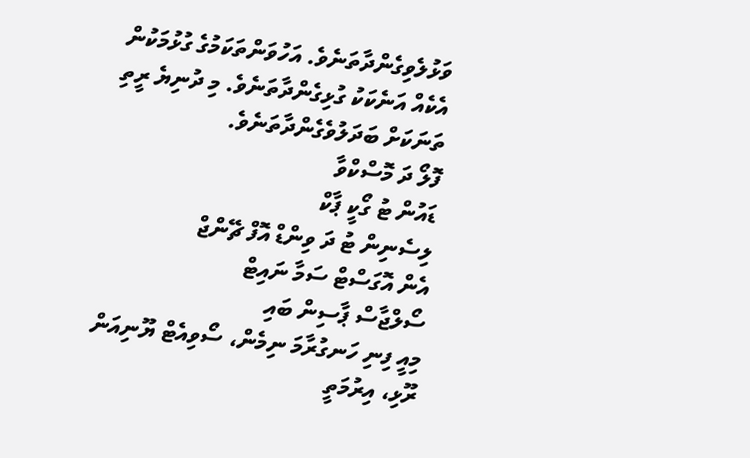ވަޅުލެވިގެންދާތަނެވެ. އަހުވަންތަކަމުގެ ގުޅުމަކުން އެކެއް އަނެކަކު ގުޅިގެންދާތަނެވެ. މި ދުނިޔެ ރީތި ތަނަކަށް ބަދަލުވެގެންދާތަނެވެ.
ފޮލޯ ދަ މޮސްކްވާ
ޑައުން ޓު ގޯކީ ޕާކް
ލިސެނިން ޓު ދަ ވިންޑް އޮފް ޗޭންޖް
އެން އޮގަސްޓް ސަމާ ނައިޓް
ސޯލްޖާސް ޕާސިން ބައި
މިއީ ފިނި ހަނގުރާމަ ނިމެން، ސޯވިއެޓް ޔޫނިއަން ރޫޅި، އިރުމަތީ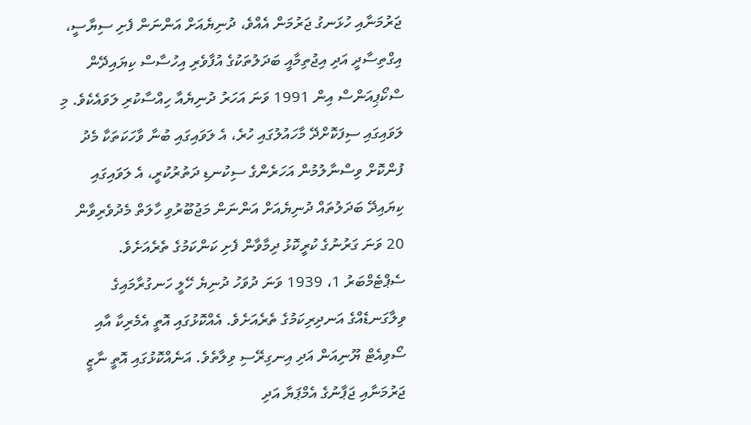ޖަރުމަނާއި ހުޅަނގު ޖަރުމަން އެއްވެ، ދުނިޔެއަށް އަންނަން ފެށި ސިޔާސީ، އިގްތިސާދީ އަދި އިޖުތިމާއީ ބަދަލުތަކުގެ އުފާވެރި އިހުސާސް ކިޔައިދޭން ސްކޯޕިއަންސް އިން 1991 ވަނަ އަހަރު ދުނިޔެއާ ހިއްސާކުރި ލަވައެކެވެ. މި ލަވައިގައި ސިފަކޮށްދޭ މާހައުލުގައި ހުރެ، އެ ލަވައިގައި ބުނާ ވާހަކަތަކާ މެދު ފުންކޮށް ވިސްނާލުމުން އަހަރެންގެ ސިކުނޑި ދަތުރުކުރީ، އެ ލަވައިގައި ކިޔައިދޭ ބަދަލުތައް ދުނިޔެއަށް އަންނަން މަޖުބޫރުވި ހާލަތް މެދުވެރިވާން 20 ވަނަ ގަރުނުގެ ކުރީކޮޅު ދިމާވާން ފެށި ކަންކަމުގެ ތެރެއަށެވެ.
ސެޕްޓެމްބަރު 1، 1939 ވަނަ ދުވަހު ދުނިޔެ ހޭލީ ހަނގުރާމައިގެ ވިލާގަނޑެއްގެ އަނދިރިކަމުގެ ތެރެއަށެވެ. އެއްކޮޅުގައި އޮތީ އެމެރިކާ އާއި ސޯވިއެޓް ޔޫނިއަން އަދި އިނގިރޭސި ވިލާތެވެ. އަނެއްކޮޅުގައި އޮތީ ނާޒީ ޖަރުމަނާއި ޖަޕާނުގެ އެމްޕަޔާ އަދި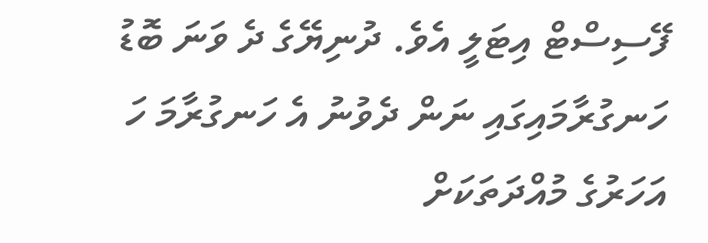ފޭސިސްޓް އިޓަލީ އެވެ. ދުނިޔޭގެ ދެ ވަނަ ބޮޑު ހަނގުރާމައިގައި ނަން ދެވުނު އެ ހަނގުރާމަ ހަ އަހަރުގެ މުއްދަތަކަށް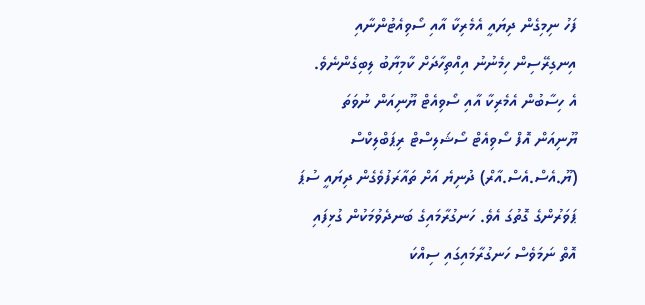ފަހު ނިމިގެން ދިޔައީ އެމެރިކާ އާއި ސޯވިއެޓުންނާއި އިނގިރޭސިން ހިމެނުނު އިއްތިހާދަށް ކާމިޔާބު ލިބިގެންނެވެ.
އެ ހިސާބުން އެމެރިކާ އާއި ސޯވިއެޓް ޔޫނިއަން ނުވަތަ ޔޫނިއަން އޮފް ސޯވިއެޓް ސޯޝަލިސްޓް ރިޕަބްލިކްސް (ޔޫ.އެސް.އެސް.އާރް) ދުނިޔެ އަށް ތައާރަފުވެގެން ދިޔައީ ސުޕަ ޕަވަރުންގެ ގޮތުގަ އެވެ. ހަނގުރާމައިގެ ބަނދެވުމަކުން ގުޅިފައި އޮތް ނަމަވެސް ހަނގުރާމައިގައި ސިއްކަ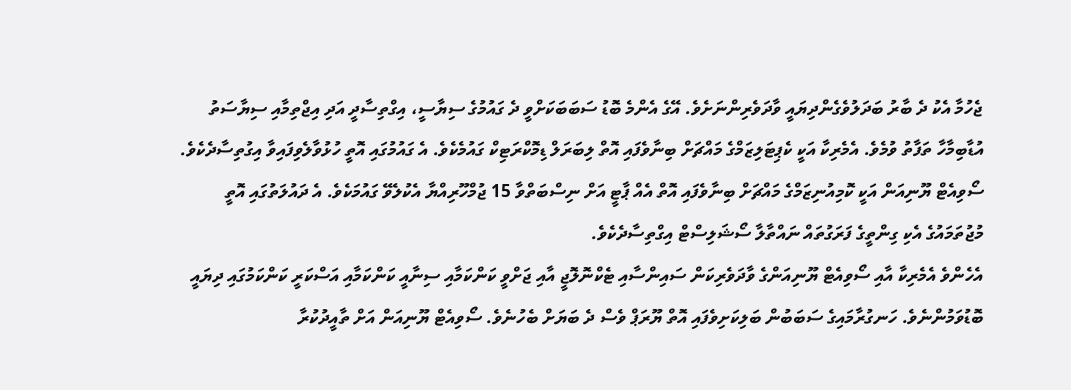ޖެހުމާ އެކު ދެ ބާރު ބަދަލުވެގެންދިޔައީ ވާދަވެރިންނަށެވެ. އޭގެ އެންމެ ބޮޑު ސަބަބަކަށްވީ ދެ ގައުމުގެ ސިޔާސީ، އިގްތިސާދީ އަދި އިޖްތިމާއި ސިޔާސަތު އުޑާބިމާހާ ތަފާތު ވުމެވެ. އެމެރިކާ އަކީ ކެޕިޓަލިޒަމްގެ މައްޗަށް ބިނާވެފައި އޮތް ލިބަރަލް ޑިމޮކްރަޓިކް ގައުމެކެވެ. އެ ގައުމުގައި އޮތީ ހުޅުވާލެވިފައިވާ އިގުތިސާދެކެވެ. ސޯވިއެޓް ޔޫނިއަން އަކީ ކޮމިއުނިޒަމްގެ މައްޗަށް ބިނާވެފައި އޮތް އެއް ޕާޓީ އަށް ނިސްބަތްވާ 15 ޖުމްހޫރިއްޔާ އެކުލެވޭ ގައުމަކެވެ. އެ ދައުލަތުގައި އޮތީ މުޖުތަމައުގެ އެކި ގިންތީގެ ފަރަގުތައް ނައްތާލާ ސޯޝަލިސްޓް އިގްތިސާދެކެވެ.
އެހެންވެ އެމެރިކާ އާއި ސޯވިއެޓް ޔޫނިއަންގެ ވާދަވެރިކަން ސައިންސާއި ޓެކްނޮލޮޖީ އާއި ޖަށްވީ ކަންކަމާއި ސިނާއީ ކަންކަމާއި އަސްކަރީ ކަންކަމުގައި ދިޔައީ ބޮޑުވަމުންނެވެ. ހަނގުރާމައިގެ ސަބަބުން ބަލިކަށިވެފައި އޮތް ޔޫރަޕް ވެސް ދެ ބަޔަށް ބެހުނެވެ. ސޯވިއެޓް ޔޫނިއަން އަށް ތާއީދުކުރާ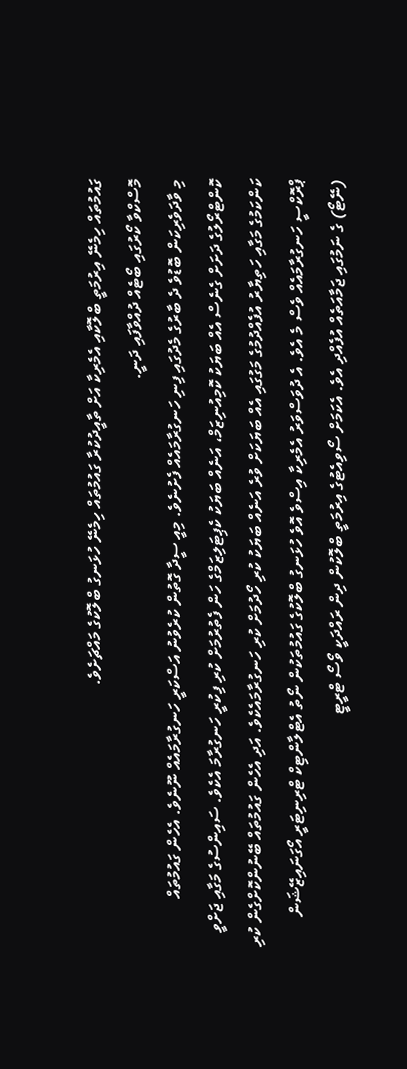ގައުމުތައް ހިމެނޭ އިރުމަތީ ބްލޮކާއި އެމެރިކާ އަށް ތާއީދުކުރާ ގައުމުތައް ހިމެނޭ ހުޅަނގު ބްލޮކުގެ މައްޗަށެވެ.
މޮސްކްވާ ކޯރުގައި ބޯޓެއް ދުއްވާފައި ދަނީ.
މި ވާދަވެރިކަން ބޮޑުވެ ދެ ބާރުގެ މެދުގައި ފިނި ހަނގުރާމައެއް ފެށުނެވެ. މިއީ ސީދާ ގޮތުން ކުރެވުނު އަސްކަރީ ހަނގުރާމައެއް ނޫނެވެ. އެހެން ގައުމުތައް ކޮންޓްރޯލުގެ ދަށަށް ގެނެސް އެއް ބަޔަކު ކޮމިއުނިޒަމް، އަނެއް ބަޔަކު ކެޕިޓަލިޒަމްގެ ހަން ފެތުރުމަށް ކުރި ފިކުރީ ހަނގުރާމަ އެކެވެ. ސައިންސުގެ މަގާއި ޖަށްވީ ކަންކަމުގެ މަގާއި ހަތިޔާރު އުފެއްދުމުގެ މަގުގައި އެއް ބަޔަކަށް ވުރެ އަނެއް ބަޔަކު ކުރި ހޯދުމަށް ކުރި ހަނގުރާމައެކެވެ. އަދި އެހެން ގައުމުތައް ބޭނުންކޮށްގެން ކުރި ޕްރޮކްސީ ހަނގުރާމައެއް ވެސް މެ އެވެ. އެ ދުވަސްވަރު އެމެރިކާ އިސްވެ އޮވެ ހުޅަނގު ބްލޮކުގެ ގައުމުތަކުން ނޯތު އެޓްލާންޓިކް ޓްރިނިޓަރީ އޯގަނައިޒޭޝަން (ނޭޓޯ) ގެ ނަމުގައި ޖަމާއަތެއް އުފެއްދި އެވެ. އެކަމަށް ސޯވިއެޓުގެ އިރުމަތީ ބްލޮކުން ދިން ރައްދަކީ ވޯސޯ ޓްރީޓީ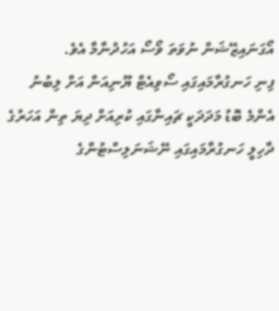އޯގަނައިޒޭޝަން ނުވަތަ ވޯސޯ އަހުދުނާމާ އެވެ.
ފިނި ހަނގުރާމައިގައި ސޯވިއެޓް ޔޫނިއަން އަށް ލިބުނު އެންމެ ބޮޑު މަދަދަކީ ޗައިނާގައި ކުރިއަށް ދިޔަ ތިން އަހަރުގެ ދާހިލީ ހަނގުރާމައިގައި ނޭޝަނަލިސްޓުންގެ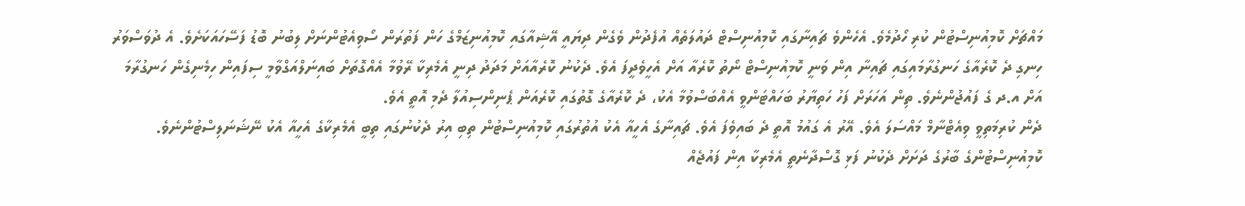މައްޗަށް ކޮމިއުނިސްޓުން ކުރި ހޯދުމެވެ. އެހެންވެ ޗައިނާގައި ކޮމިއުނިސްޓް ދައުލަތެއް އުފެދުން ވެގެން ދިޔައީ އޭޝިއާގައި ކޮމިއުނިޒަމްގެ ހަން ފަތުރަން ސޯވިއެޓުންނަށް ލިބުނު ބޮޑު ފަސޭހައަކަށެވެ. އެ ދުވަސްވަރު ހިނގި ދެ ކޮރެއާގެ ހަނގުރާމައިގައި ޗައިނާ އިން ވަނީ ކޮމިއުނިސްޓް ނޯތު ކޮރެއާ އަށް އެހީވެދީފަ އެވެ. ދެކުނު ކޮރެއާއަށް މަދަދު ދިނީ އެމެރިކާ ރޭވުމާ އެއްގޮތަށް ބައިނަލްއަގްވާމީ ސިފައިން ހިމެނިގެން ހަނގުރާމަ އަށް އ.ދ ގެ ފައުޖުންނެވެ. ތިން އަހަރަށް ފަހު ހަތިޔާރު ބަހައްޓަންވީ އެއްބަސްވުމާ އެކު، ދެ ކޮރެއާގެ ގޮތުގައި ކޮރެއަން ޕެނިންސިއުލާ ދެމި އޮތީ އެވެ.
ދެން ކުރިމަތިވީ ވިއެޓްނާމް މައްސަލަ އެވެ. އޭރު އެ ގައުމު އޮތީ ދެ ބައިވެފަ އެވެ. ޗައިނާގެ އެހީއާ އެކު އުތުރުގައި ކޮމިއުނިސްޓުން ތިބި އިރު ދެކުނުގައި ތިބީ އެމެރިކާގެ އެހީއާ އެކު ނޭޝަނަލިސްޓުންނެވެ. ކޮމިއުނިސްޓުންގެ ބާރުގެ ދަށަށް ދެކުނު ފަޅި ގޮސްދާނެތީ އެމެރިކާ އިން ފައުޖެއް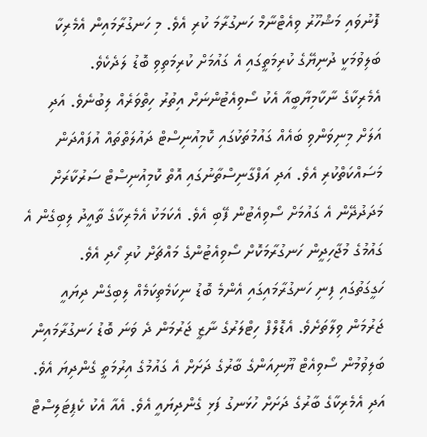ފޮނުވައި މަޝްހޫރު ވިއެޓްނާމް ހަނގުރާމަ ކުރި އެވެ. މި ހަނގުރާމައިން އެމެރިކާ ބަލިވުމަކީ ދުނިޔޭގެ ކުރިމަތީގައި އެ ގައުމަށް ކުރިމަތިވި ބޮޑު ލަދެކެވެ.
އެމެރިކާގެ ނާކާމިޔާބީއާ އެކު ސޯވިއެޓުންނަށް އިތުރު ހިތްވަރެއް ލިބުނެވެ. އަދި އަލަށް މިނިވަންވި ބައެއް ގައުމުތަކުގައި ކޮމިއުނިސްޓް ދައުލަތްތައް އުފައްދަން މަސައްކަތްކުރި އެވެ. އަދި އަފްގާނިސްތާނުގައި އޮތް ކޮމިއުނިސްޓް ސަރުކާރަށް މަދަދުދޭން އެ ގައުމަށް ސޯވިއެޓުން ފޭބި އެވެ. އެކަމަކު އެމެރިކާގެ ތާއީދު ލިބިގެން އެ ގައުމުގެ މުޖާހިދީން ހަނގުރާމަކޮށް ސޯވިއެޓުންގެ މައްޗަށް ކުރި ހޯދި އެވެ.
ހަގީގަތުގައި ފިނި ހަނގުރާމައިގައި އެންމެ ބޮޑު ނިކަމެތިކަމެއް ލިބިގެން ދިޔައީ ޖަރުމަން ވިލާތަށެވެ. އެޑޮލްފް ހިޓްލަރުގެ ނާޒީ ޖަރުމަން ދެ ވަނަ ބޮޑު ހަނގުރާމައިން ބަލިވުމުން ސޯވިއެޓް ޔޫނިއަންގެ ބާރުގެ ދަށަށް އެ ގައުމުގެ އިރުމަތީ ގެންދިޔަ އެވެ. އަދި އެމެރިކާގެ ބާރުގެ ދަށަށް ހުޅަނގު ފަޅި ގެންދިޔައީ އެވެ. އެއާ އެކު ކެޕިޓަލިސްޓް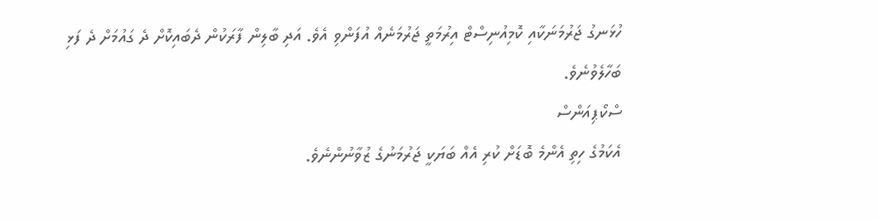ހުޅަނގު ޖަރުމަނަކާއި ކޮމިއުނިސްޓް އިރުމަތީ ޖަރުމަނެއް އުފަންވި އެވެ. އަދި ބާލިން ފާރަކުން ދެބައިކޮށް ދެ ގައުމަށް ދެ ފަޅި ބަހާލެވުނެވެ.
ސްކޯޕިއަންސް
އެކަމުގެ ހިތި އެންމެ ބޮޑަށް ކުރި އެއް ބަޔަކީ ޖަރުމަނުގެ ޒުވާނުންނެވެ.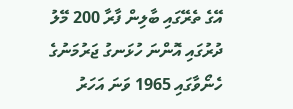އޭގެ ތެރޭގައި ބާލިން ފާރާ 200 މޭލު ދުރުގައި އޮންނަ ހުޅަނގު ޖަރުމަނުގެ ހެނޯވާގައި 1965 ވަނަ އަހަރު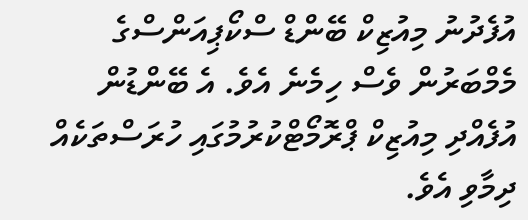އުފެދުނު މިއުޒިކް ބޭންޑް ސްކޯޕިއަންސްގެ މެމްބަރުން ވެސް ހިމެނެ އެވެ. އެ ބޭންޑުން އުފެއްދި މިއުޒިކް ޕްރޮމޯޓްކުރުމުގައި ހުރަސްތަކެއް ދިމާވި އެވެ.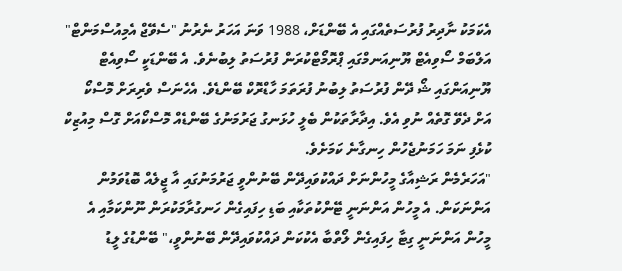އެކަމަކު ނާދިރު ފުރުސަތެއްގައި އެ ބޭންޑަށް، 1988 ވަނަ އަހަރު ނެރުނު "ސެވޭޖް އެމިއުސްމަންޓް" އަލްބަމް ސޯވިއެޓް ޔޫނިއަނމްގައި ޕްރޮމޯޓްކުރަން ފުރުސަތު ލިބުނެވެ. އެ ބޭންޑަކީ ސޯވިއެޓް ޔޫނިއަންގައި ޝޯ ދޭން ފުރުސަތު ލިބުނު ފުރަތަމަ ހާޑްރޮކް ބޭންޑެވެ. އެހެނަސް ވެރިރަށް މޮސްކޯ އަށް ދެވޭ ގޮތެއް ނުވި އެވެ. އިދާރާތަކުން ބެލީ ހުޅަނގު ޖަރުމަނުގެ ބޭންޑެއް މޮސްކޯއަށް ގޮސް މިއުޒިކް ކުޅެފި ނަމަ ހަމަނުޖެހުން ހިނގާނެ ކަމަށެވެ.
"އަހަރެމެން ރަޝިއާގެ މީހުންނަށް ދައްކުވައިދޭން ބޭނުންވީ ޖަރުމަނުގައި އާ ޖީލެއް ބޮޑުވަމުން އަންނަކަން. އެ މީހުން އަންނަނީ ޓޭންކުތަކާއި ބަޑި ހިފައިގެން ހަނގުރާމަކުރަން ނޫންކަމާއި އެ މީހުން އަންނަނީ ގިޓާ ހިފައިގެން ލޯތްބާ އެކުކަން ދައްކުވައިދޭން ބޭނުންވީ،" ބޭންޑުގެ ލީޑު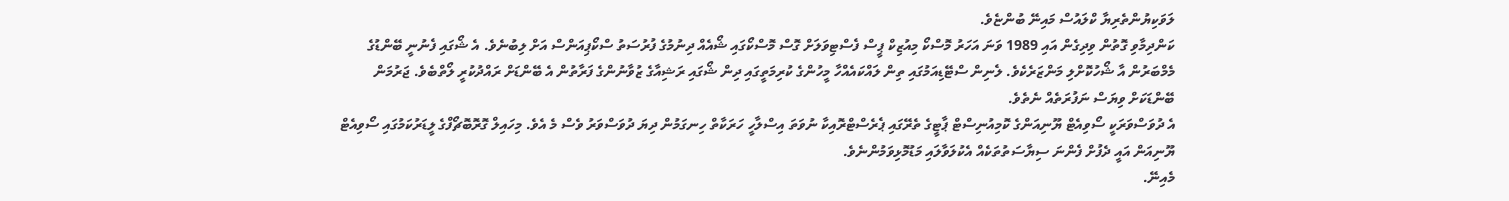ލަވަކިޔުންތެރިޔާ ކްލައުސް މައިނޭ ބުންޏެވެ.
ކަންދިމާވި ގޮތުން ވިދިގެން އައި 1989 ވަނަ އަހަރު މޮސްކޯ މިއުޒިކް ޕީސް ފެސްޓިވަލަށް ގޮސް މޮސްކޯގައި ޝޯއެއް ދިނުމުގެ ފުރުސަތު ސްކޯޕިއަންސް އަށް ލިބުނެވެ. އެ ޝޯގައި ފެނުނީ ބޭންޑުގެ މެމްބަރުން އާ ޝޯހުކޮށްލި މަންޒަރެކެވެ. ލެނިން ސްޓޭޑިއަމުގައި ތިން ލައްކައެއްހާ މީހުންގެ ކުރިމަތީގައި ދިން ޝޯގައި ރަޝިއާގެ ޒުވާނުންގެ ފަރާތުން އެ ބޭންޑަށް ރައްދުކުރީ ލޯތްބެވެ. ޖަރުމަން ބޭންޑަކަށް ވިޔަސް ނަފުރަތެއް ނެތެވެ.
އެ ދުވަސްވަރަކީ ސޯވިއެޓް ޔޫނިއަންގެ ކޮމިއުނިސްޓް ޕާޓީގެ ތެރޭގައި ޕެރެސްޓްރޮއިކާ ނުވަތަ އިސްލާހީ ހަރަކާތް ހިނގަމުން ދިޔަ ދުވަސްވަރު ވެސް މެ އެވެ. މިހައިލް ގޮރޮބޮޗޯފްގެ ލީޑަރުކަމުގައި ސޯވިއެޓް ޔޫނިއަން އައީ ދެފުށް ފެންނަ ސިޔާސަތުތަކެއް އެކުލަވާލައި މަޑުމޮޅިވަމުންނެވެ.
މެއިނޭ.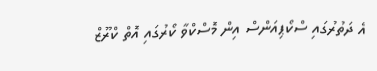އެ ދަތުރުގައި ސްކޯޕިއަންސް އިން މޮސްކްވާ ކޯރުގައި އޮތް ކްރޫޒް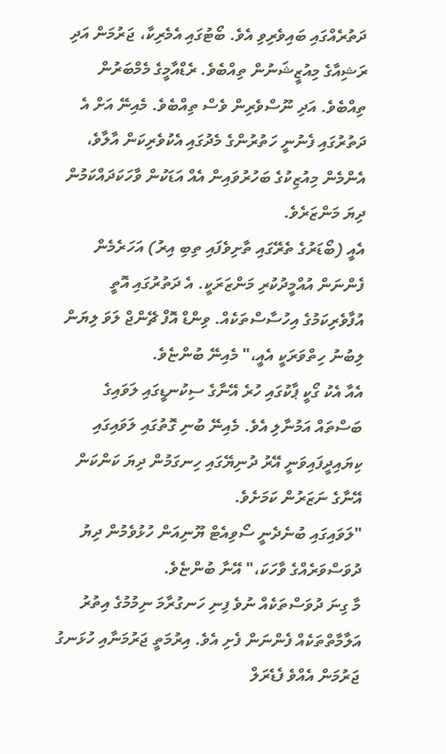ދަތުރެއްގައި ބައިވެރިވި އެވެ. ބޯޓުގައި އެމެރިކާ، ޖަރުމަން އަދި ރަޝިއާގެ މިއުޒީޝަނުން ތިއްބެވެ. ރެޑްއާމީގެ މެމްބަރުން ތިއްބެވެ. އަދި ނޫސްވެރިން ވެސް ތިއްބެވެ. މެއިނޭ އަށް އެ ދަތުރުގައި ފެނުނީ ހަތުރުންގެ މެދުގައި އެކުވެރިކަން އާލާވެ، އެންމެން މިއުޒިކުގެ ބަހުރުވައިން އެއް އަޑަކުން ވާހަކަދައްކަމުން ދިޔަ މަންޒަރެވެ.
އެއީ (ބޯޑަރުގެ ތެރޭގައި ތާށިވެފައި ތިބި އިރު) އަހަރެމެން ފެންނަން އުއްމީދުކުރި މަންޒަރަކީ. އެ ދަތުރުގައި އޮތީ އުފާވެރިކަމުގެ އިހުސާސްތަކެއް. ވިންޑް އޮފް ޗޭންޖް ލަވަ ލިޔަން ލިބުނު ހިތްވަރަކީ އެއީ،" މެއިނޭ ބުންޏެވެ.
އެއާ އެކު ގޯކީ ޕާކުގައި ހުރެ އޭނާގެ ސިކުނޑީގައި ލަވައިގެ ބަސްތައް އަމުނާލި އެވެ. މެއިނޭ ބުނި ގޮތުގައި ލަވައިގައި ކިޔައިދީފައިވަނީ އޭރު ދުނިޔޭގައި ހިނގަމުން ދިޔަ ކަންކަން އޭނާގެ ނަޒަރުން ކަމަށެވެ.
"ލަވައިގައި ބުނެދެނީ ސޯވިއެޓް ޔޫނިއަން ހުޅުވެމުން ދިޔު ދުވަސްވަރެއްގެ ވާހަކަ،" އޭނާ ބުންޏެވެ.
މާ ގިނަ ދުވަސްތަކެއް ނުވެ ފިނި ހަނގުރާމަ ނިމުމުގެ އިތުރު އަލާމާތްތަކެއް ފެންނަން ފެށި އެވެ. އިރުމަތީ ޖަރުމަނާއި ހުޅަނގު ޖަރުމަން އެއްވެ ފެޑެރަލް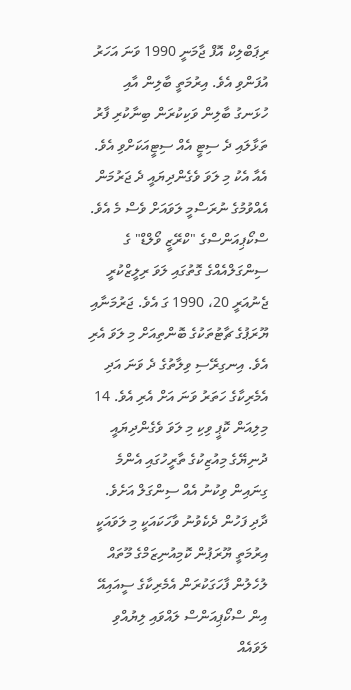ރިޕަބްލިކް އޮފް ޖާމަނީ 1990 ވަނަ އަހަރު އުފަންވި އެވެ. އިރުމަތީ ބާލިން އާއި ހުޅަނގު ބާލިން ވަކިކުރަން ބިނާކުރި ފާރު ތަޅާލައި ދެ ސިޓީ އެއް ސިޓީއަކަށްވި އެވެ. އެއާ އެކު މި ލަވަ ވެގެންދިޔައީ ދެ ޖަރުމަން އެއްވުމުގެ ނުރަސްމީ ލަވައަށް ވެސް މެ އެވެ.
ސްކޯޕިއަންސްގެ "ކްރޭޒީ ވޯލްޑް" ގެ ސިންގަލްއެއްގެ ގޮތުގައި ލަވަ ރިލީޒްކުރީ ޖެނުއަރީ 20، 1990 ގަ އެވެ. ޖަރުމަނާއި ޔޫރަޕުގެ ޗާޓުތަކުގެ ބޮންތިއަށް މި ލަވަ އެރި އެވެ. އިނގިރޭސި ވިލާތުގެ ދެ ވަނަ އަދި އެމެރިކާގެ ހަތަރު ވަނަ އަށް އެރި އެވެ. 14 މިލިއަން ކޮޕީ ވިކި މި ލަވަ ވެގެންދިޔައީ ދުނިޔޭގެ މިއުޒިކުގެ ތާރީހުގައި އެންމެ ގިނައިން ވިކުނު އެއް ސިންގަލް އަށެވެ.
ދާދި ފަހުން ދެކެވުނު ވާހަކައަކީ މި ލަވައަކީ އިރުމަތީ ޔޫރަޕުން ކޮމިއުނިޒަމްގެ މޫތައް ލުހެލުން ފާހަގަކުރަން އެމެރިކާގެ ސީއައިއޭ އިން ސްކޯޕިއަންސް ލައްވައި ލިޔުއްވި ލަވައެއް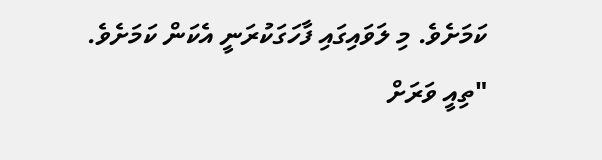ކަމަށެވެ. މި ލަވައިގައި ފާހަގަކުރަނީ އެކަން ކަމަށެވެ.
"ތިއީ ވަރަށް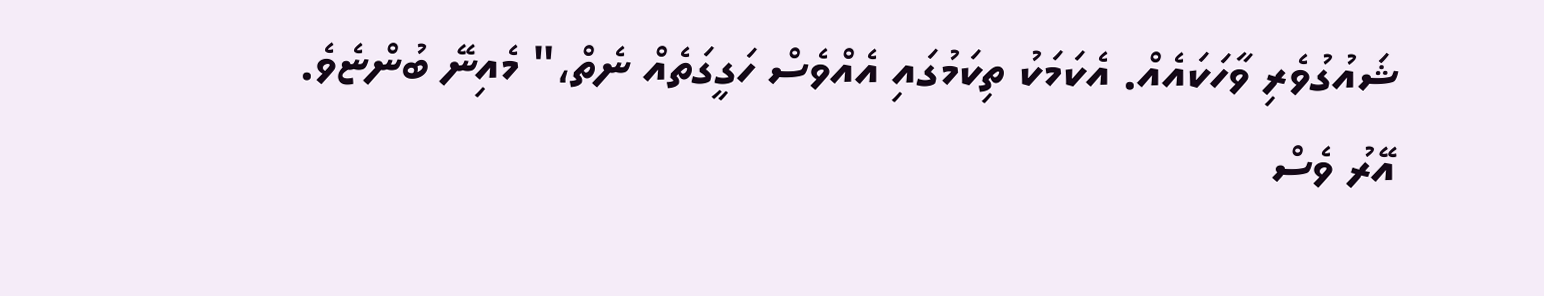ޝައުގުވެރި ވާހަކައެއް. އެކަމަކު ތިކަމުގައި އެއްވެސް ހަގީގަތެއް ނެތް،" މެއިނޭ ބުންޏެވެ.
އޭރު ވެސް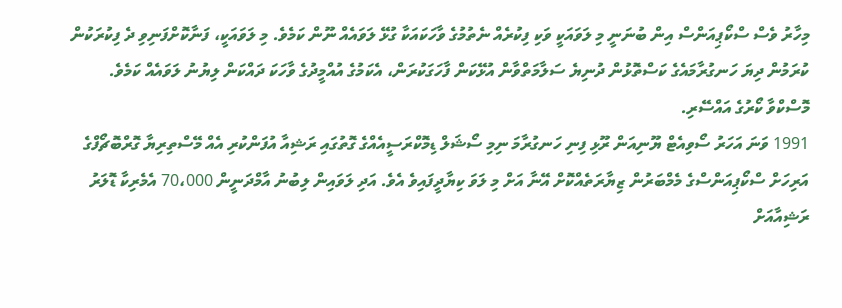މިހާރު ވެސް ސްކޯޕިއަންސް އިން ބުނަނީ މި ލަވައަކީ ވަކި ފިކުރެއް ނެތުމުގެ ވާހަކައަކާ ގުޅޭ ލަވައެއް ނޫން ކަމެވެ. މި ލަވައަކީ، ފަނާކޮށްފަނިވި ދެ ފިކުރަކުން ކުރަމުން ދިޔަ ހަނގުރާމައެގެ ކަސްތޮޅުން ދުނިޔެ ސަލާމަތްވާން އުޅޭކަން ފާހަގަކުރަން، އެކަމުގެ އުއްމީދުގެ ވާހަކަ ދައްކަން ލިޔުނު ލަވައެއް ކަމެވެ.
މޮސްކްވާ ކޯރުގެ އައްސޭރި.
1991 ވަނަ އަހަރު ސޯވިއެޓް ޔޫނިއަން ރޫޅި ފިނި ހަނގުރާމަ ނިމި ސޯޝަލް ޑިމޮކްރަސީއެއްގެ ގޮތުގައި ރަޝިއާ އުފަންކުރި އެއް މޭސްތިރިޔާ ގޮރްބޮޗޯފްގެ އަރިހަށް ސްކޯޕިއަންސްގެ މެމްބަރުން ޒިޔާރަތެއްކޮށް އޭނާ އަށް މި ލަވަ ކިޔާދީފައިވެ އެވެ. އަދި ލަވައިން ލިބުނު އާމްދަނީން 70،000 އެމެރިކާ ޑޮލަރު ރަޝިއާއަށް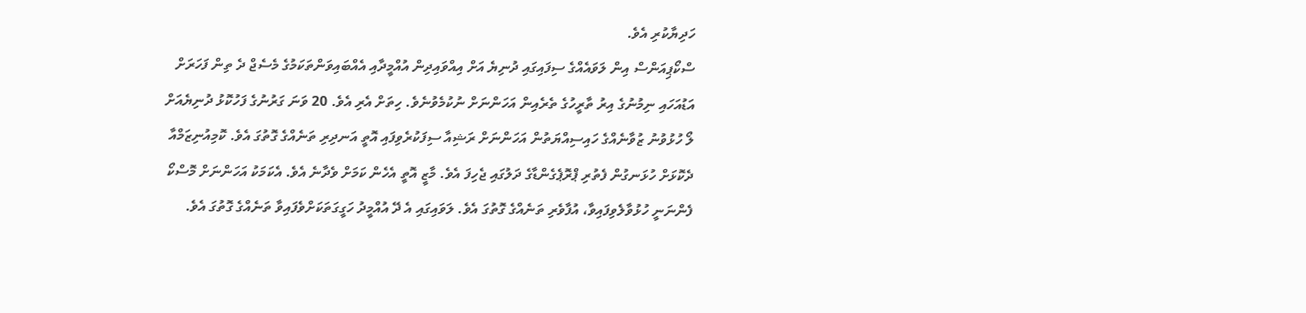ހަދިޔާކުރި އެވެ.
ސްކޯޕިއަންސް އިން ލަވައެއްގެ ސިފައިގައި ދުނިޔެ އަށް އިއްވައިދިން އުއްމީދާއި އެއްބައިވަންތަކަމުގެ މެސެޖް ދެ ތިން ފަހަރަށް އަޑުއަހައި ނިމުނުގެ އިރު ތާރީހުގެ ތެރެއިން އަހަންނަށް ނުކުމެވުނެވެ. ހިތަށް އެރި އެވެ. 20 ވަނަ ގަރުނުގެ ފަހުކޮޅު ދުނިޔެއަށް ލޯ ހުޅުވުނު ޒުވާނެއްގެ ހައިސިއްޔަތުން އަހަންނަށް ރަޝިއާ ސިފަކުރެވިފައި އޮތީ އަނދިރި ތަނެއްގެ ގޮތުގަ އެވެ. ކޮމިއުނިޒަމްއާ ދެކޮޅަށް ހުޅަނގުން ފެތުރި ޕްރޮޕެގެންޑާގެ ދަލުގައި ޖެހިފަ އެވެ. މާޒީ އޮތީ އެހެން ކަމަށް ވެދާނެ އެވެ. އެކަމަކު އަހަންނަށް މޮސްކޯ ފެންނަނީ ހުޅުވާލެވިފައިވާ، އުފާވެރި ތަނެއްގެ ގޮތުގަ އެވެ. ލަވައިގައި އެ ދޭ އުއްމީދު ހަގީގަތަކަށްވެފައިވާ ތަނެއްގެ ގޮތުގަ އެވެ.